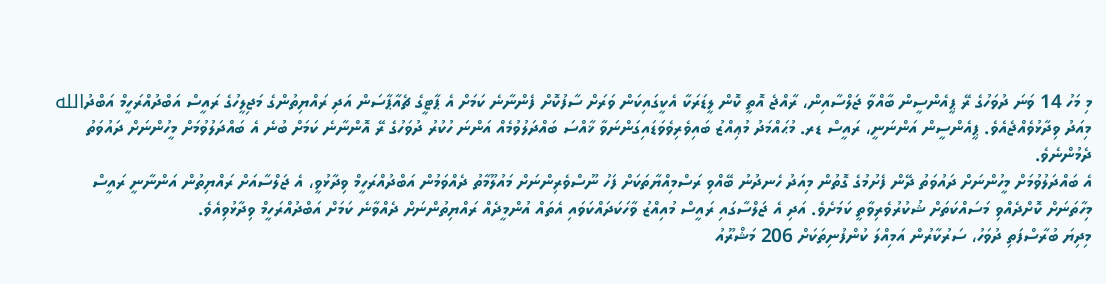މި މަހު 14 ވަނަ ދުވަހުގެ ރޭ ޕީއެންސީން ބާއްވާ ޖަލްސާއިން، ރާއްޖެ އޮތީ ކޮން ލީޑަރަކާ އެކީގައިކަން ވަރަށް ސާފުކޮށް ފެންނާނެ ކަމަށް އެ ޕާޓީގެ ޗެއާޕާސަން އަދި ރައްޔިތުންގެ މަޖިލީހުގެ ރައީސް އަބްދުއްރަހީމް އަބްދުالله މިއަދު ވިދާޅުވެއްޖެއެވެ. ޕީއެންސީން އަންނަނީ، ރައީސް ޑރ. މުޙައްމަދު މުޢިއްޒު ބައިވެރިވެވަޑައިގަންނަވާ ޚާއްސަ ބައްދަލުވުމެއް އަންނަ ހުކުރު ދުވަހުގެ ރޭ އޮންނާނެ ކަމަށް ބުނެ އެ ބައްދަލުވުމަށް މީހުންނަށް ދައުވަތު ދެމުންނެވެ.
އެ ބައްދަލުވުމަށް މީހުންނަށް ދައުވަތު ދޭން ފެށުމުގެ ގޮތުން މިއަދު ހެނދުނު ބޭއްވި ރަސްމިއްޔާތަކަށް ފަހު ނޫސްވެރިންނަށް މައުލޫމާތު ދެއްވަމުން އަބްދުއްރަހީމް ވިދާޅުވީ، އެ ޖަލްސާއަށް ރައްޔިތުން އަންނާނީ ރައީސް މިހާތަނަށް ކޮށްދެއްވި މަސައްކަތަށް ޝުކުރުވެރިވާތީ ކަމަށެވެ. އަދި އެ ޖަލްސާގައި ރައީސް މުއިއްޒު ވާހަކަދައްކަވައި އެތައް އުންމީދެއް ރައްޔިތުންނަށް ދެއްވާނެ ކަމަށް އަބްދުއްރަހީމް ވިދާޅުވިއެވެ.
މިދިޔަ ބުރާސްފަތި ދުވަހު، ސަރުކާރުން އަމިއްލަ ކުންފުނިތަކަށް 206 މަޝްރޫއު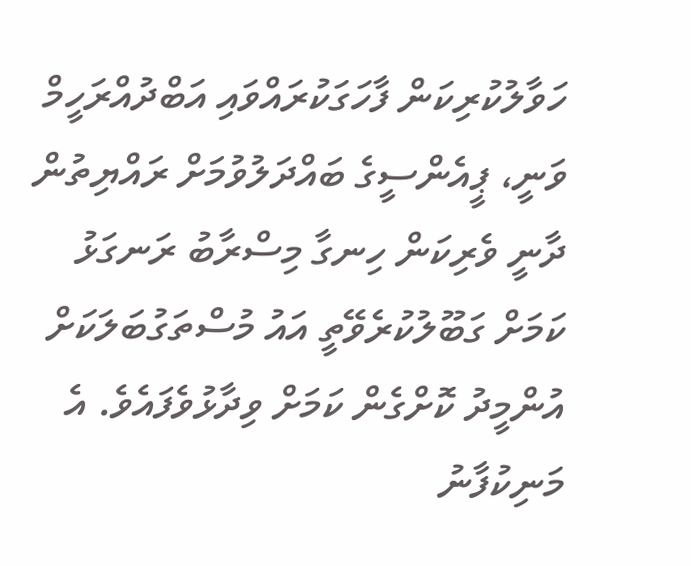ހަވާލުކުރިކަން ފާހަގަކުރައްވައި އަބްދުއްރަހީމް ވަނީ، ޕީއެންސީގެ ބައްދަލުވުމަށް ރައްޔިތުން ދާނީ ވެރިކަން ހިނގާ މިސްރާބު ރަނގަޅު ކަމަށް ގަބޫލުކުރެވޭތީ އައު މުސްތަގުބަލަކަށް އުންމީދު ކޮށްގެން ކަމަށް ވިދާޅުވެފައެވެ. އެ މަނިކުފާނު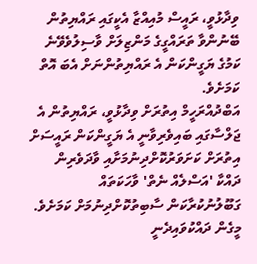ވިދާޅުވީ، ރައީސް މުއިއްޒާ އެކީގައި ރައްޔިތުން ބޭނުންވާ ތަރައްގީގެ މަންޒިލަށް ވާސިލުވެވޭނެ ކަމުގެ ޔަގީންކަން އެ ރައްޔިތުންނަށް އެބަ އޮތް ކަމަށެވެ.
އަބްދުއްރަހީމް އިތުރަށް ވިދާޅުވީ، ރައްޔިތުން އެ ޖަލްސާގައި ބައިވެރިވާނީ އެ ޔަގީންކަން ރައީސަށް އިތުރަށް ކަށަވަރުކޮށްދިނުމަށާއި ވާދަވެރިން ދައްކާ 'އަސްލެއް ނެތް' ވާހަކަތައް ގަބޫލުނުކުރާކަން ސާބިތުކޮށްދިނުމަށް ކަމަށެވެ. މީގެން ދައްކުވައިދެނީ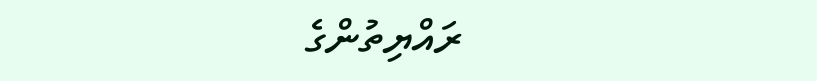ރައްޔިތުންގެ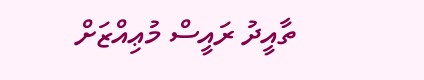ތާއީދު ރައީސް މުޢިއްޒަށް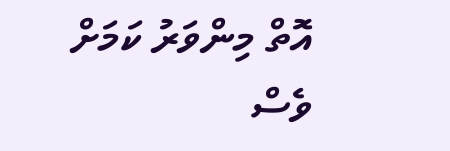އޮތް މިންވަރު ކަމަށް ވެސް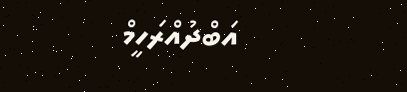އަބްދުއްރަހީމް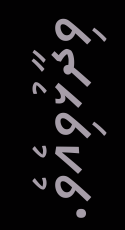ވިދާޅުވިއެވެ.